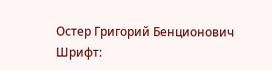Остер Григорий Бенционович
Шрифт: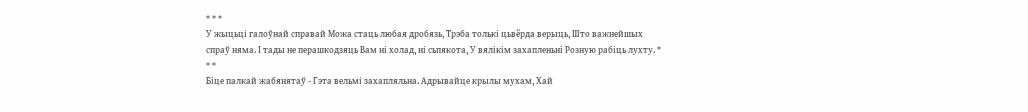* * *
У жыцьці галоўнай справай Можа стаць любая дробязь, Трэба толькі цьвёрда верыць, Што важнейшых спраў няма. І тады не перашкодзяць Вам ні холад, ні сьпякота, У вялікім захапленьні Розную рабіць лухту. * * *
Біце палкай жабянятаў - Гэта вельмі захапляльна. Адрывайце крылы мухам, Хай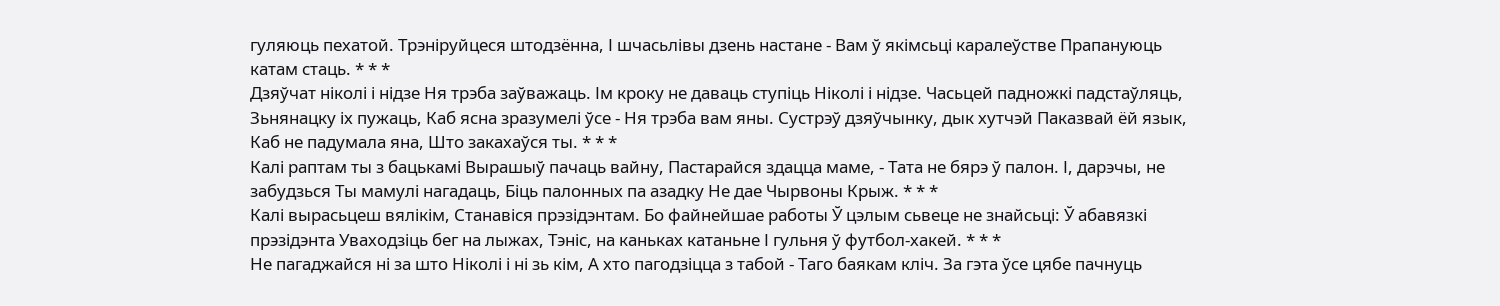гуляюць пехатой. Трэніруйцеся штодзённа, І шчасьлівы дзень настане - Вам ў якімсьці каралеўстве Прапануюць катам стаць. * * *
Дзяўчат ніколі і нідзе Ня трэба заўважаць. Ім кроку не даваць ступіць Ніколі і нідзе. Часьцей падножкі падстаўляць, Зьнянацку іх пужаць, Каб ясна зразумелі ўсе - Ня трэба вам яны. Сустрэў дзяўчынку, дык хутчэй Паказвай ёй язык, Каб не падумала яна, Што закахаўся ты. * * *
Калі раптам ты з бацькамі Вырашыў пачаць вайну, Пастарайся здацца маме, - Тата не бярэ ў палон. І, дарэчы, не забудзься Ты мамулі нагадаць, Біць палонных па азадку Не дае Чырвоны Крыж. * * *
Калі вырасьцеш вялікім, Станавіся прэзідэнтам. Бо файнейшае работы Ў цэлым сьвеце не знайсьці: Ў абавязкі прэзідэнта Уваходзіць бег на лыжах, Тэніс, на каньках катаньне І гульня ў футбол-хакей. * * *
Не пагаджайся ні за што Ніколі і ні зь кім, А хто пагодзіцца з табой - Таго баякам кліч. За гэта ўсе цябе пачнуць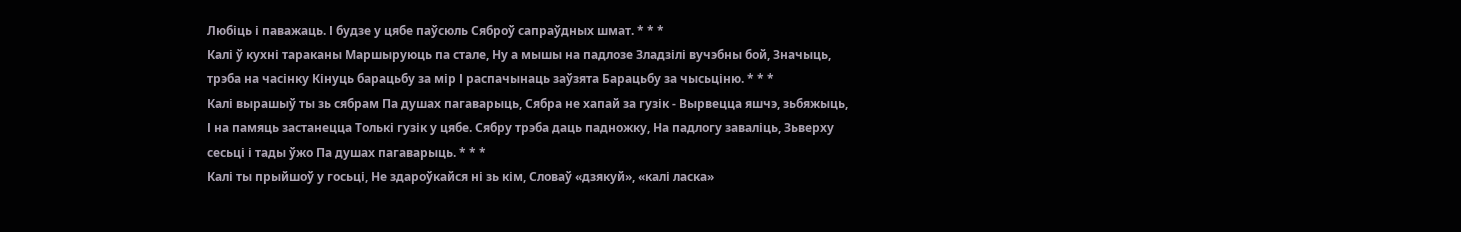Любіць і паважаць. І будзе у цябе паўсюль Сяброў сапраўдных шмат. * * *
Калі ў кухні тараканы Маршыруюць па стале, Ну а мышы на падлозе Зладзілі вучэбны бой, Значыць, трэба на часінку Кінуць барацьбу за мір І распачынаць заўзята Барацьбу за чысьціню. * * *
Калі вырашыў ты зь сябрам Па душах пагаварыць, Сябра не хапай за гузік - Вырвецца яшчэ, зьбяжыць, І на памяць застанецца Толькі гузік у цябе. Сябру трэба даць падножку, На падлогу заваліць, Зьверху сесьці і тады ўжо Па душах пагаварыць. * * *
Калі ты прыйшоў у госьці, Не здароўкайся ні зь кім, Словаў «дзякуй», «калі ласка»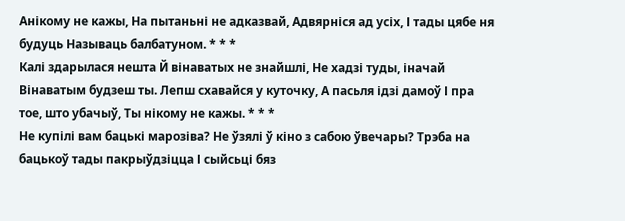Анікому не кажы, На пытаньні не адказвай, Адвярніся ад усіх, І тады цябе ня будуць Называць балбатуном. * * *
Калі здарылася нешта Й вінаватых не знайшлі, Не хадзі туды, іначай Вінаватым будзеш ты. Лепш схавайся у куточку, А пасьля ідзі дамоў І пра тое, што убачыў, Ты нікому не кажы. * * *
Не купілі вам бацькі марозіва? Не ўзялі ў кіно з сабою ўвечары? Трэба на бацькоў тады пакрыўдзіцца І сыйсьці бяз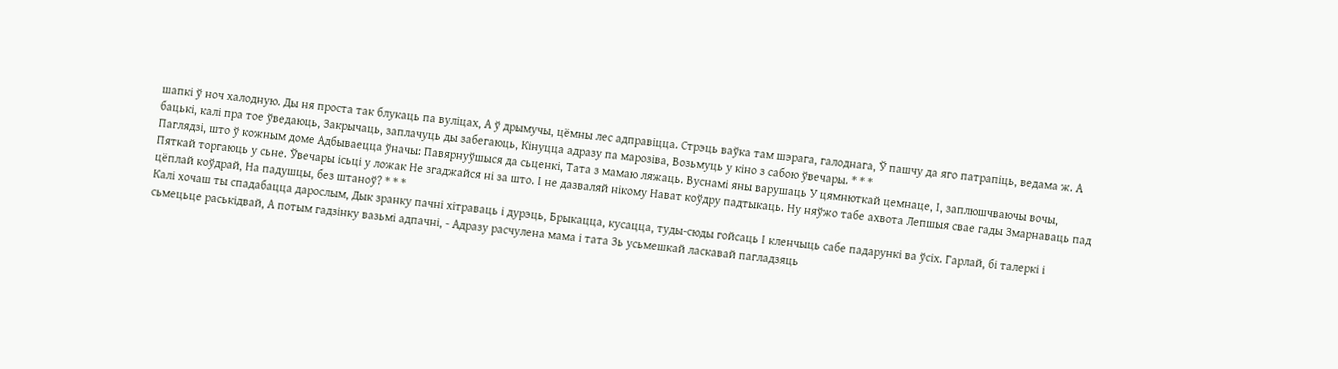шапкі ў ноч халодную. Ды ня проста так блукаць па вуліцах, А ў дрымучы, цёмны лес адправіцца. Стрэць ваўка там шэрага, галоднага, Ў пашчу да яго патрапіць, ведама ж. А бацькі, калі пра тое ўведаюць, Закрычаць, заплачуць ды забегаюць, Кінуцца адразу па марозіва, Возьмуць у кіно з сабою ўвечары. * * *
Паглядзі, што ў кожным доме Адбываецца ўначы: Павярнуўшыся да сьценкі, Тата з мамаю ляжаць. Вуснамі яны варушаць У цямнюткай цемнаце, І, заплюшчваючы вочы, Пяткай торгаюць у сьне. Ўвечары ісьці у ложак Не згаджайся ні за што. І не дазваляй нікому Нават коўдру падтыкаць. Ну няўжо табе ахвота Лепшыя свае гады Змарнаваць пад цёплай коўдрай, На падушцы, без штаноў? * * *
Калі хочаш ты спадабацца дарослым, Дык зранку пачні хітраваць і дурэць, Брыкацца, кусацца, туды-сюды гойсаць І кленчыць сабе падарункі ва ўсіх. Гарлай, бі талеркі і сьмецьце раськідвай, А потым гадзінку вазьмі адпачні, - Адразу расчулена мама і тата Зь усьмешкай ласкавай пагладзяць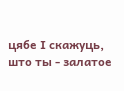цябе І скажуць, што ты - залатое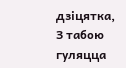дзіцятка, З табою гуляцца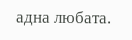адна любата.